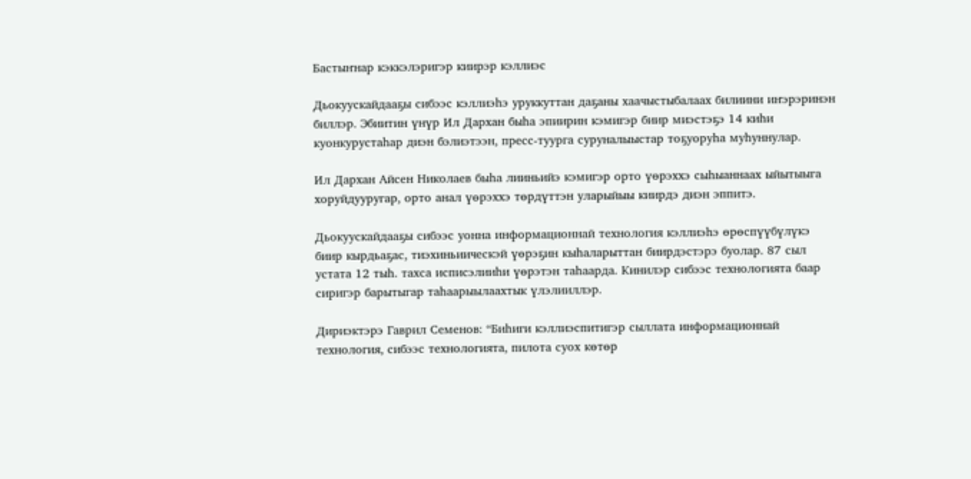Бастыҥнар кэккэлэригэр киирэр кэллиэс

Дьокуускайдааҕы сибээс кэллиэһэ уруккуттан даҕаны хаачыстыбалаах билиини иҥэрэринэн биллэр. Эбиитин үнүр Ил Дархан быһа эпиирин кэмигэр биир миэстэҕэ 14 киһи куонкурустаһар диэн бэлиэтээн, пресс-туурга суруналыыстар тоҕуоруһа муһуннулар.

Ил Дархан Айсен Николаев быһа лииньийэ кэмигэр орто үөрэххэ сыһыаннаах ыйытыыга хоруйдууругар, орто анал үөрэххэ төрдүттэн уларыйыы киирдэ диэн эппитэ.

Дьокуускайдааҕы сибээс уонна информационнай технология кэллиэһэ өрөспүүбүлүкэ биир кырдьаҕас, тиэхиньиическэй үөрэҕин кыһаларыттан биирдэстэрэ буолар. 87 сыл устата 12 тыһ. тахса исписэлииһи үөрэтэн таһаарда. Кинилэр сибээс технологията баар сиригэр барытыгар таһаарыылаахтык үлэлииллэр.

Дириэктэрэ Гаврил Семенов: “Биһиги кэллиэспитигэр сыллата информационнай технология, сибээс технологията, пилота суох көтөр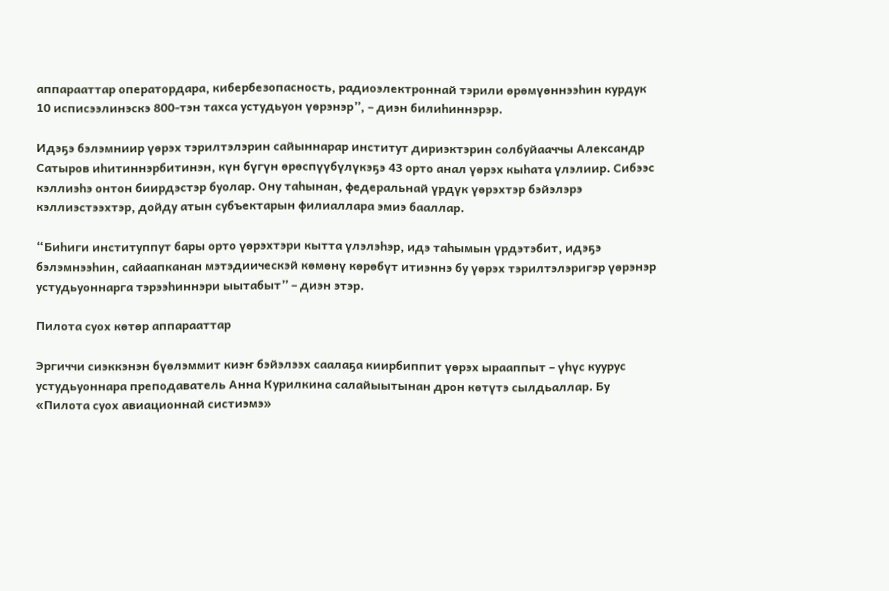аппарааттар оператордара, кибербезопасность, радиоэлектроннай тэрили өрөмүөннээһин курдук 10 исписээлинэскэ 800-тэн тахса устудьуон үөрэнэр”, – диэн билиһиннэрэр.

Идэҕэ бэлэмниир үөрэх тэрилтэлэрин сайыннарар институт дириэктэрин солбуйааччы Александр Сатыров иһитиннэрбитинэн, күн бүгүн өрөспүүбүлүкэҕэ 43 орто анал үөрэх кыһата үлэлиир. Сибээс кэллиэһэ онтон биирдэстэр буолар. Ону таһынан, федеральнай үрдүк үөрэхтэр бэйэлэрэ кэллиэстээхтэр, дойду атын субъектарын филиаллара эмиэ бааллар.

“Биһиги институппут бары орто үөрэхтэри кытта үлэлэһэр, идэ таһымын үрдэтэбит, идэҕэ бэлэмнээһин, сайаапканан мэтэдиическэй көмөнү көрөбүт итиэннэ бу үөрэх тэрилтэлэригэр үөрэнэр устудьуоннарга тэрээһиннэри ыытабыт” – диэн этэр.

Пилота суох көтөр аппарааттар

Эргиччи сиэккэнэн бүөлэммит киэҥ бэйэлээх саалаҕа киирбиппит үөрэх ырааппыт – үһүс куурус устудьуоннара преподаватель Анна Курилкина салайыытынан дрон көтүтэ сылдьаллар. Бу «Пилота суох авиационнай систиэмэ»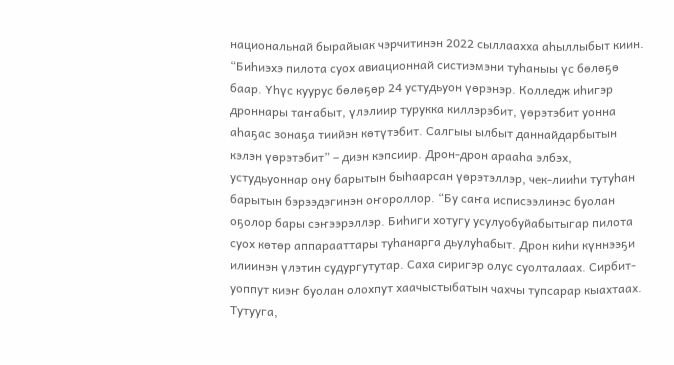национальнай бырайыак чэрчитинэн 2022 сыллаахха аһыллыбыт киин. “Биһиэхэ пилота суох авиационнай систиэмэни туһаныы үс бөлөҕө баар. Үһүс куурус бөлөҕөр 24 устудьуон үөрэнэр. Колледж иһигэр дроннары таҥабыт, үлэлиир турукка киллэрэбит, үөрэтэбит уонна аһаҕас зонаҕа тиийэн көтүтэбит. Салгыы ылбыт даннайдарбытын кэлэн үөрэтэбит” – диэн кэпсиир. Дрон-дрон арааһа элбэх, устудьуоннар ону барытын быһаарсан үөрэтэллэр, чек-лииһи тутуһан барытын бэрээдэгинэн оҥороллор. “Бу саҥа исписээлинэс буолан оҕолор бары сэҥээрэллэр. Биһиги хотугу усулуобуйабытыгар пилота суох көтөр аппарааттары туһанарга дьулуһабыт. Дрон киһи күннээҕи илиинэн үлэтин судургутутар. Саха сиригэр олус суолталаах. Сирбит-уоппут киэҥ буолан олохпут хаачыстыбатын чахчы тупсарар кыахтаах. Тутууга,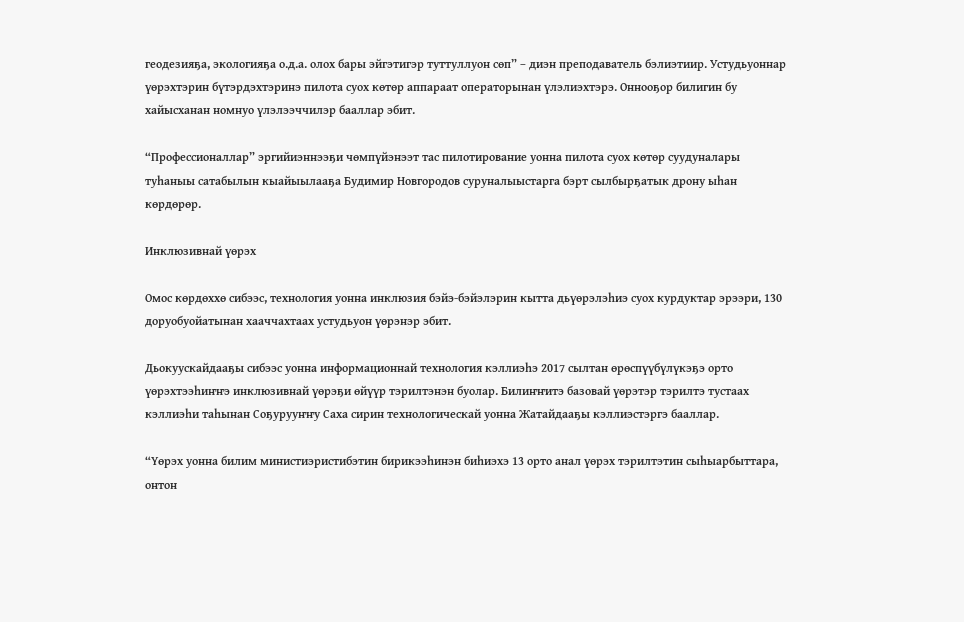геодезияҕа, экологияҕа о.д.а. олох бары эйгэтигэр туттуллуон сөп” – диэн преподаватель бэлиэтиир. Устудьуоннар үөрэхтэрин бүтэрдэхтэринэ пилота суох көтөр аппараат операторынан үлэлиэхтэрэ. Оннооҕор билигин бу хайысханан номнуо үлэлээччилэр бааллар эбит.

“Профессионаллар” эргийиэннээҕи чөмпүйэнээт тас пилотирование уонна пилота суох көтөр суудуналары туһаныы сатабылын кыайыылааҕа Будимир Новгородов суруналыыстарга бэрт сылбырҕатык дрону ыһан көрдөрөр.

Инклюзивнай үөрэх

Омос көрдөххө сибээс, технология уонна инклюзия бэйэ-бэйэлэрин кытта дьүөрэлэһиэ суох курдуктар эрээри, 130 доруобуойатынан хааччахтаах устудьуон үөрэнэр эбит.

Дьокуускайдааҕы сибээс уонна информационнай технология кэллиэһэ 2017 сылтан өрөспүүбүлүкэҕэ орто үөрэхтээһиҥҥэ инклюзивнай үөрэҕи өйүүр тэрилтэнэн буолар. Билиҥҥитэ базовай үөрэтэр тэрилтэ тустаах кэллиэһи таһынан Соҕурууҥҥу Саха сирин технологическай уонна Жатайдааҕы кэллиэстэргэ бааллар.

“Үөрэх уонна билим министиэристибэтин бирикээһинэн биһиэхэ 13 орто анал үөрэх тэрилтэтин сыһыарбыттара, онтон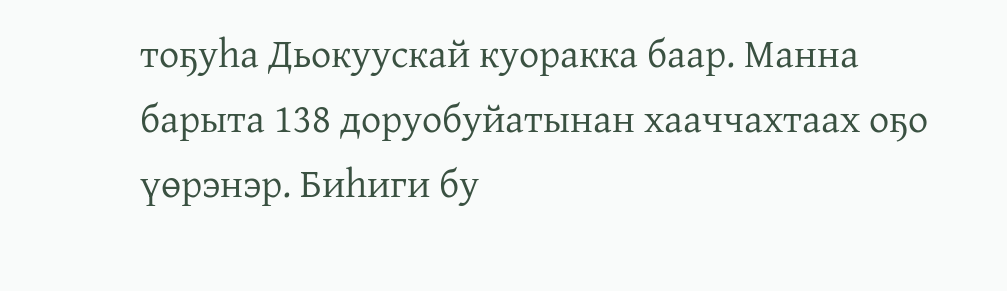тоҕуһа Дьокуускай куоракка баар. Манна барыта 138 доруобуйатынан хааччахтаах оҕо үөрэнэр. Биһиги бу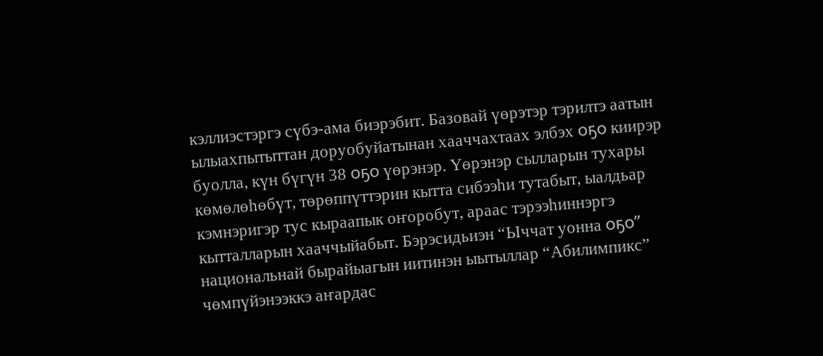кэллиэстэргэ сүбэ-ама биэрэбит. Базовай үөрэтэр тэрилтэ аатын ылыахпытыттан доруобуйатынан хааччахтаах элбэх оҕо киирэр буолла, күн бүгүн 38 оҕо үөрэнэр. Үөрэнэр сылларын тухары көмөлөһөбүт, төрөппүттэрин кытта сибээһи тутабыт, ыалдьар кэмнэригэр тус кыраапык оҥоробут, араас тэрээһиннэргэ кытталларын хааччыйабыт. Бэрэсидьиэн “Ыччат уонна оҕо” национальнай бырайыагын иитинэн ыытыллар “Абилимпикс” чөмпүйэнээккэ аҥардас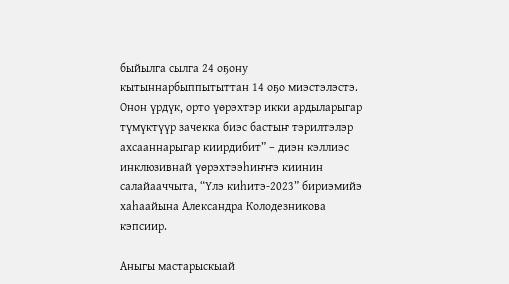быйылга сылга 24 оҕону кытыннарбыппытыттан 14 оҕо миэстэлэстэ. Онон үрдүк, орто үөрэхтэр икки ардыларыгар түмүктүүр зачекка биэс бастыҥ тэрилтэлэр ахсааннарыгар киирдибит” – диэн кэллиэс инклюзивнай үөрэхтээһиҥҥэ киинин салайааччыта, “Үлэ киһитэ-2023” бириэмийэ хаһаайына Александра Колодезникова кэпсиир.

Аныгы мастарыскыай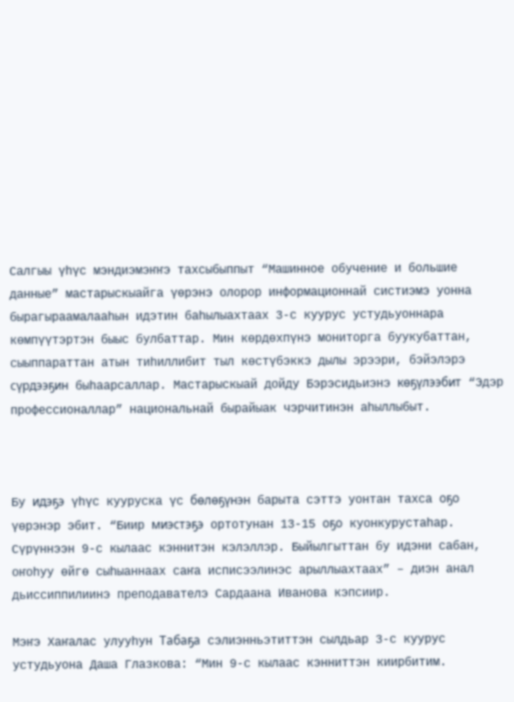Салгыы үһүс мэндиэмэҥҥэ тахсыбыппыт “Машинное обучение и большие данные” мастарыскыайга үөрэнэ олорор информационнай систиэмэ уонна бырагыраамалааһын идэтин баһылыахтаах 3-с куурус устудьуоннара көмпүүтэртэн быыс булбаттар. Мин көрдөхпүнэ мониторга буукубаттан, сыыппараттан атын тиһиллибит тыл көстүбэккэ дылы эрээри, бэйэлэрэ сүрдээҕин быһаарсаллар. Мастарыскыай дойду Бэрэсидьиэнэ көҕүлээбит “Эдэр профессионаллар” национальнай бырайыак чэрчитинэн аһыллыбыт.



Бу идэҕэ үһүс кууруска үс бөлөҕүнэн барыта сэттэ уонтан тахса оҕо үөрэнэр эбит. “Биир миэстэҕэ ортотунан 13-15 оҕо куонкурустаһар. Сүрүннээн 9-с кылаас кэннитэн кэлэллэр. Быйылгыттан бу идэни сабан, оҥоһуу өйгө сыһыаннаах саҥа исписээлинэс арыллыахтаах” – диэн анал дьиссиппилиинэ преподавателэ Сардаана Иванова кэпсиир.

Мэҥэ Хаҥалас улууһун Табаҕа сэлиэнньэтиттэн сылдьар 3-с куурус устудьуона Даша Глазкова: “Мин 9-с кылаас кэнниттэн киирбитим.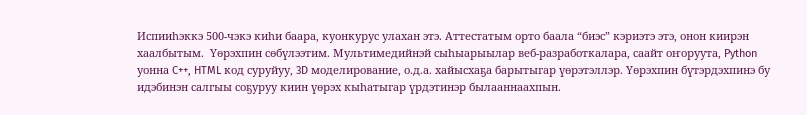Испииһэккэ 500-чэкэ киһи баара, куонкурус улахан этэ. Аттестатым орто баала “биэс” кэриэтэ этэ, онон киирэн хаалбытым.  Үөрэхпин сөбүлээтим. Мультимедийнэй сыһыарыылар веб-разработкалара, саайт оҥоруута, Python уонна C++, HTML код суруйуу, 3D моделирование, о.д.а. хайысхаҕа барытыгар үөрэтэллэр. Үөрэхпин бүтэрдэхпинэ бу идэбинэн салгыы соҕуруу киин үөрэх кыһатыгар үрдэтинэр былааннаахпын.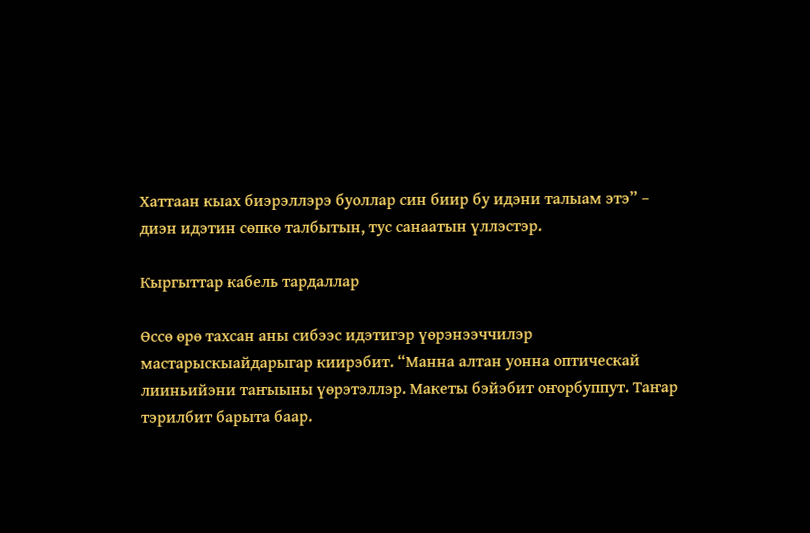Хаттаан кыах биэрэллэрэ буоллар син биир бу идэни талыам этэ” – диэн идэтин сөпкө талбытын, тус санаатын үллэстэр.

Кыргыттар кабель тардаллар

Өссө өрө тахсан аны сибээс идэтигэр үөрэнээччилэр мастарыскыайдарыгар киирэбит. “Манна алтан уонна оптическай лииньийэни таҥыыны үөрэтэллэр. Макеты бэйэбит оҥорбуппут. Таҥар тэрилбит барыта баар.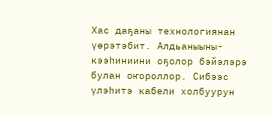Хас даҕаны технологиянан үөрэтэбит. Алдьаныыны-кээһиниини оҕолор бэйэлэрэ булан оҥороллор. Сибээс үлэһитэ кабели холбуурун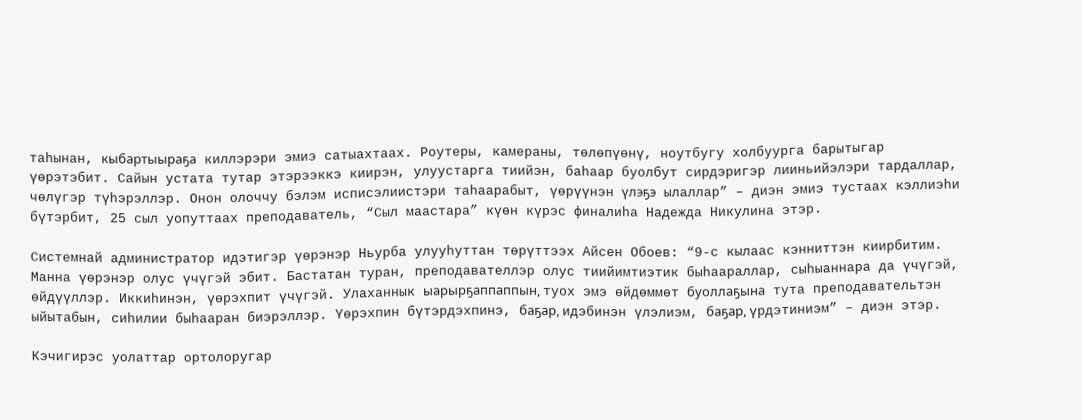таһынан, кыбартыыраҕа киллэрэри эмиэ сатыахтаах. Роутеры, камераны, төлөпүөнү, ноутбугу холбуурга барытыгар үөрэтэбит. Сайын устата тутар этэрээккэ киирэн, улуустарга тиийэн, баһаар буолбут сирдэригэр лииньийэлэри тардаллар, чөлүгэр түһэрэллэр. Онон олоччу бэлэм исписэлиистэри таһаарабыт, үөрүүнэн үлэҕэ ылаллар” – диэн эмиэ тустаах кэллиэһи бүтэрбит, 25 сыл уопуттаах преподаватель, “Сыл маастара” күөн күрэс финалиһа Надежда Никулина этэр.

Системнай администратор идэтигэр үөрэнэр Ньурба улууһуттан төрүттээх Айсен Обоев: “9-с кылаас кэнниттэн киирбитим. Манна үөрэнэр олус үчүгэй эбит. Бастатан туран, преподавателлэр олус тиийимтиэтик быһаараллар, сыһыаннара да үчүгэй, өйдүүллэр. Иккиһинэн, үөрэхпит үчүгэй. Улаханнык ыарырҕаппаппын, туох эмэ өйдөммөт буоллаҕына тута преподавательтэн ыйытабын, сиһилии быһааран биэрэллэр. Үөрэхпин бүтэрдэхпинэ, баҕар, идэбинэн үлэлиэм, баҕар, үрдэтиниэм” – диэн этэр.

Кэчигирэс уолаттар ортолоругар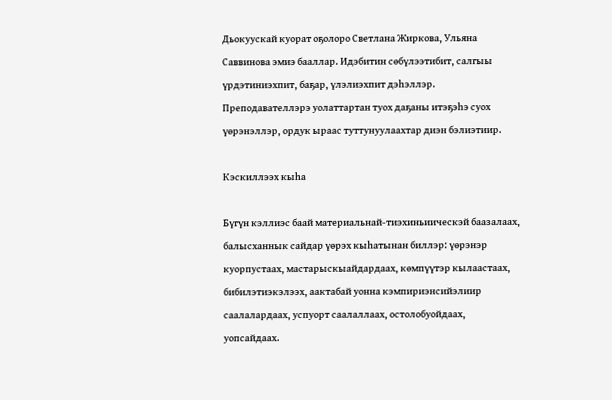Дьокуускай куорат оҕолоро Светлана Жиркова, Ульяна Саввинова эмиэ бааллар. Идэбитин сөбүлээтибит, салгыы үрдэтиниэхпит, баҕар, үлэлиэхпит дэһэллэр. Преподавателлэрэ уолаттартан туох даҕаны итэҕэһэ суох үөрэнэллэр, ордук ыраас туттунуулаахтар диэн бэлиэтиир.

Кэскиллээх кыһа

Бүгүн кэллиэс баай материальнай-тиэхиньиическэй баазалаах, балысханнык сайдар үөрэх кыһатынан биллэр: үөрэнэр куорпустаах, мастарыскыайдардаах, көмпүүтэр кылаастаах, бибилэтиэкэлээх, аактабай уонна кэмпириэнсийэлиир саалалардаах, успуорт саалаллаах, остолобуойдаах, уопсайдаах.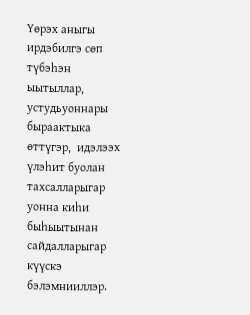Үөрэх аныгы ирдэбилгэ сөп түбэһэн ыытыллар, устудьуоннары быраактыка өттүгэр,  идэлээх үлэһит буолан тахсалларыгар уонна киһи быһыытынан сайдалларыгар күүскэ бэлэмнииллэр.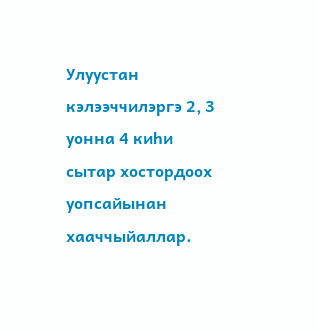Улуустан кэлээччилэргэ 2, 3 уонна 4 киһи сытар хостордоох уопсайынан хааччыйаллар.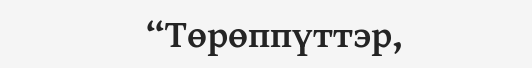“Төрөппүттэр,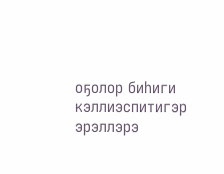оҕолор биһиги кэллиэспитигэр эрэллэрэ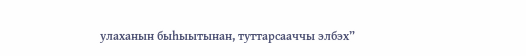улаханын быһыытынан, туттарсааччы элбэх”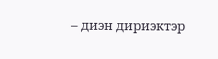– диэн дириэктэр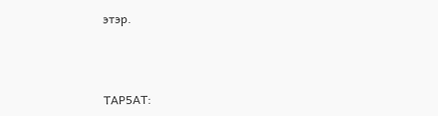этэр.



ТАР5АТ: